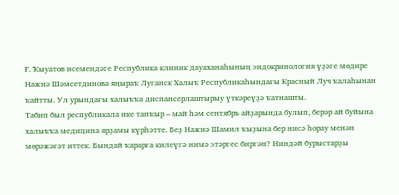Ғ. Ҡыуатов исемендәге Республика клиник дауаханаһының эндокринология үҙәге мөдире Нажиә Шәмсетдинова яңыраҡ Луганск Халыҡ Республикаһындағы Красный Луч ҡалаһынан ҡайтты. Ул урындағы халыҡҡа диспансерлаштырыу үткәреүҙә ҡатнашты.
Табип был республикала ике тапҡыр – май һәм сентябрь айҙарында булып, берәр ай буйына халыҡҡа медицина ярҙамы күрһәтте. Беҙ Нажиә Шамил ҡыҙына бер нисә һорау менән мөрәжәғәт иттек. Бындай ҡарарға килеүгә нимә этәргес биргән? Ниндәй бурыстарҙы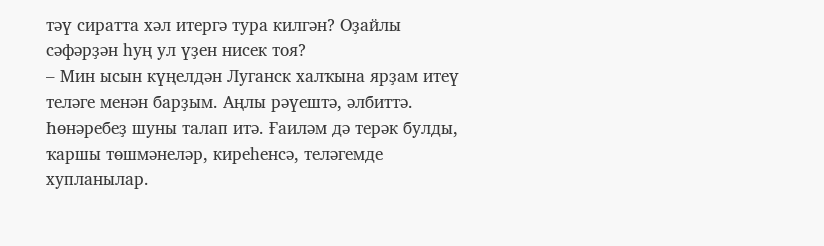тәү сиратта хәл итергә тура килгән? Оҙайлы сәфәрҙән һуң ул үҙен нисек тоя?
– Мин ысын күңелдән Луганск халҡына ярҙам итеү теләге менән барҙым. Аңлы рәүештә, әлбиттә. Һөнәребеҙ шуны талап итә. Ғаиләм дә терәк булды, ҡаршы төшмәнеләр, киреһенсә, теләгемде хупланылар.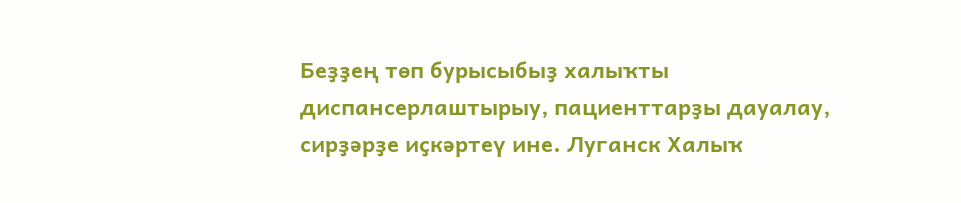Беҙҙең төп бурысыбыҙ халыҡты диспансерлаштырыу, пациенттарҙы дауалау, сирҙәрҙе иҫкәртеү ине. Луганск Халыҡ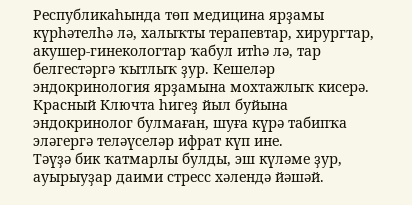Республикаһында төп медицина ярҙамы күрһәтелһә лә, халыҡты терапевтар, хирургтар, акушер-гинекологтар ҡабул итһә лә, тар белгестәргә ҡытлыҡ ҙур. Кешеләр эндокринология ярҙамына мохтажлыҡ кисерә. Красный Ключта һигеҙ йыл буйына эндокринолог булмаған, шуға күрә табипҡа эләгергә теләүселәр ифрат күп ине.
Тәүҙә бик ҡатмарлы булды, эш күләме ҙур, ауырыуҙар даими стресс хәлендә йәшәй.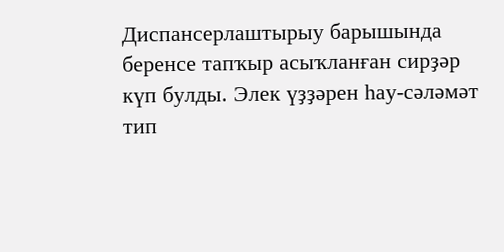Диспансерлаштырыу барышында беренсе тапҡыр асыҡланған сирҙәр күп булды. Элек үҙҙәрен һау-сәләмәт тип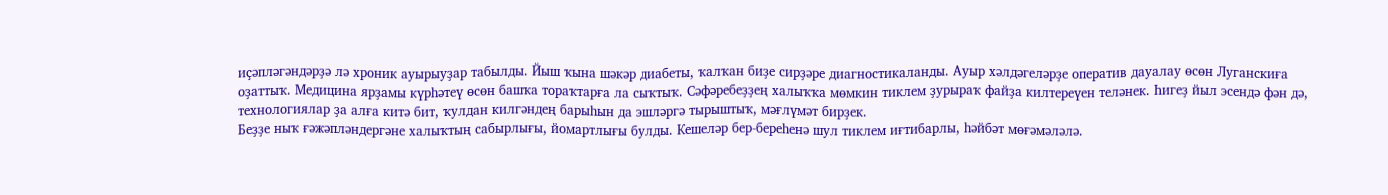иҫәпләгәндәрҙә лә хроник ауырыуҙар табылды. Йыш ҡына шәкәр диабеты, ҡалҡан биҙе сирҙәре диагностикаланды. Ауыр хәлдәгеләрҙе оператив дауалау өсөн Луганскиға оҙаттыҡ. Медицина ярҙамы күрһәтеү өсөн башҡа тораҡтарға ла сыҡтыҡ. Сәфәребеҙҙең халыҡҡа мөмкин тиклем ҙурыраҡ файҙа килтереүен теләнек. Һигеҙ йыл эсендә фән дә, технологиялар ҙа алға китә бит, ҡулдан килгәндең барыһын да эшләргә тырыштыҡ, мәғлүмәт бирҙек.
Беҙҙе ныҡ ғәжәпләндергәне халыҡтың сабырлығы, йомартлығы булды. Кешеләр бер-береһенә шул тиклем иғтибарлы, һәйбәт мөғәмәләлә.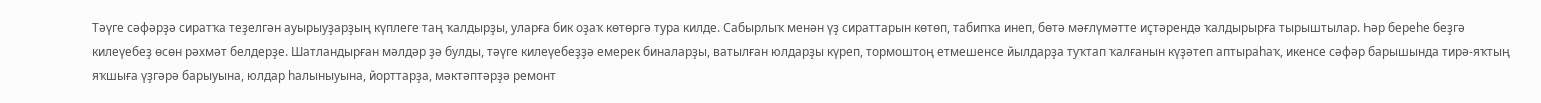Тәүге сәфәрҙә сиратҡа теҙелгән ауырыуҙарҙың күплеге таң ҡалдырҙы, уларға бик оҙаҡ көтөргә тура килде. Сабырлыҡ менән үҙ сираттарын көтөп, табипҡа инеп, бөтә мәғлүмәтте иҫтәрендә ҡалдырырға тырыштылар. Һәр береһе беҙгә килеүебеҙ өсөн рәхмәт белдерҙе. Шатландырған мәлдәр ҙә булды, тәүге килеүебеҙҙә емерек биналарҙы, ватылған юлдарҙы күреп, тормоштоң етмешенсе йылдарҙа туҡтап ҡалғанын күҙәтеп аптыраһаҡ, икенсе сәфәр барышында тирә-яҡтың яҡшыға үҙгәрә барыуына, юлдар һалыныуына, йорттарҙа, мәктәптәрҙә ремонт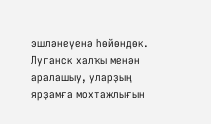эшләнеүенә һөйөндөк. Луганск халҡы менән аралашыу, уларҙың ярҙамға мохтажлығын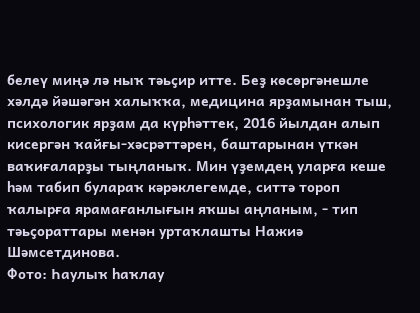белеү миңә лә ныҡ тәьҫир итте. Беҙ көсөргәнешле хәлдә йәшәгән халыҡҡа, медицина ярҙамынан тыш, психологик ярҙам да күрһәттек, 2016 йылдан алып кисергән ҡайғы-хәсрәттәрен, баштарынан үткән ваҡиғаларҙы тыңланыҡ. Мин үҙемдең уларға кеше һәм табип булараҡ кәрәклегемде, ситтә тороп ҡалырға ярамағанлығын яҡшы аңланым, - тип тәьҫораттары менән уртаҡлашты Нажиә Шәмсетдинова.
Фото: Һаулыҡ һаҡлау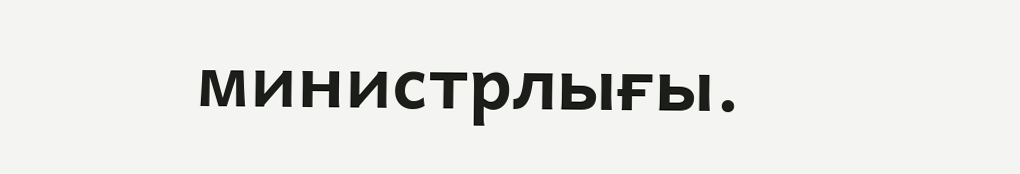министрлығы.